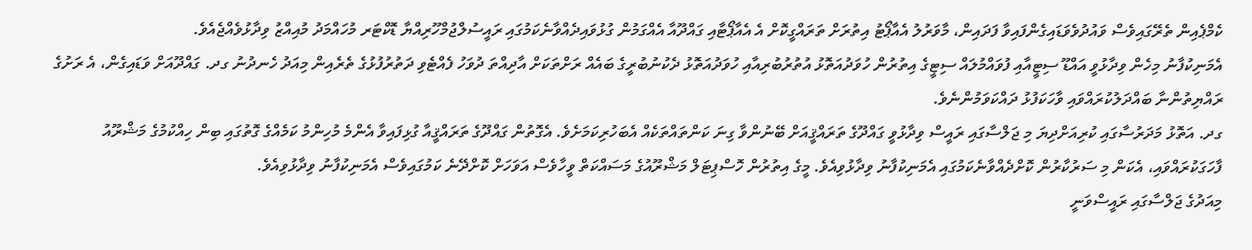ކެމްޕެއިން ތެރޭގައިވެސް ވައުދުވެވަޑައިގެންފައިވާ ފަދައިން، މާވަރުލު އެއާޕޯޓު އިތުރަށް ތަރައްގީކޮށް އެ އެއާޕޯޓާއި ގައްދޫއާ އެއްގަމުން ގުޅުވައިދެއްވާނެކަމުގައި ރައީސުލްޖުމްހޫރިއްޔާ ޑޮކްޓަރ މުހައްމަދު މުއިއްޒު ވިދާޅުވެއްޖެއެވެ.
އެމަނިކުފާނު މިހެން ވިދާޅުވީ އައްޑޫ ސިޓީއާއި ފުވައްމުލައް ސިޓީގެ އިތުރުން ހުވަދުއަތޮޅު އުތުރުބުރިއާއި ހުވަދުއަތޮޅު ދެކުނުބުރީގެ ބައެއް ރަށްތަކަށް އާދިއްތަ ދުވަހު ފެއްޓެވި ދަތުރުފުޅުގެ ތެރެއިން މިއަދު ހެނދުނު ގދ. ގައްދޫއަށް ވަޑައިގެން، އެ ރަށުގެ ރައްޔިތުންނާ ބައްދަލުކުރައްވައި ވާހަކަފުޅު ދައްކަވަމުންނެވެ.
ގދ. އަތޮޅު މަދަރުސާގައި ކުރިއަށްދިޔަ މި ޖަލްސާގައި ރައީސް ވިދާޅުވީ ގައްދޫގެ ތަރައްޤީއަށް ބޭނުންވާ ގިނަ ކަންތައްތަކެއް އެބަހުރިކަމަށެވެ. އެގޮތުން ގައްދޫގެ ތަރައްޤީއާ ގުޅިފައިވާ އެންމެ މުހިންމު ކަމެއްގެ ގޮތުގައި ބިން ހިއްކުމުގެ މަޝްރޫއު ފާހަގަކުރައްވައި، އެކަން މި ސަރުކާރުން ކޮށްދެއްވާނެކަމުގައި އެމަނިކުފާނު ވިދާޅުވިއެވެ. މީގެ އިތުރުން ހޮސްޕިޓަލް މަޝްރޫއުގެ މަސައްކަތް ވީހާވެސް އަވަހަށް ކޮށްދޭނެ ކަމުގައިވެސް އެމަނިކުފާނު ވިދާޅުވިއެވެ.
މިއަދުގެ ޖަލްސާގައި ރައީސްވަނީ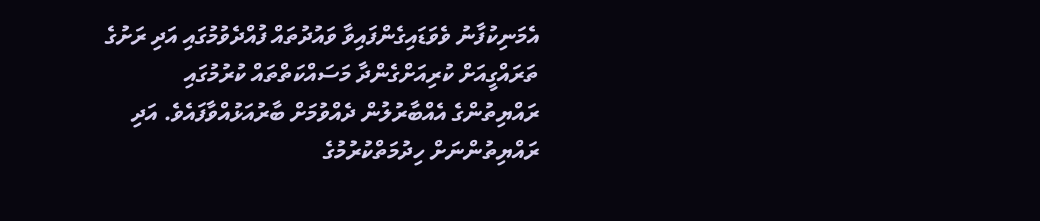އެމަނިކުފާނު ވެވަޑައިގެންފައިވާ ވައުދުތައް ފުއްދެވުމުގައި އަދި ރަށުގެ ތަރައްގީއަށް ކުރިއަށްގެންދާ މަސައްކަތްތައް ކުރުމުގައި ރައްޔިތުންގެ އެއްބާރުލުން ދެއްވުމަށް ބާރުއަޅުއްވާފައެވެ. އަދި ރައްޔިތުންނަށް ހިދުމަތްކުރުމުގެ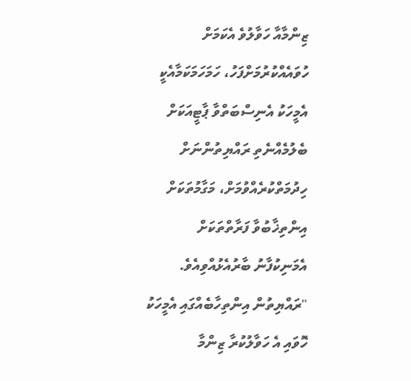ޒިންމާއާ ހަވާލުވެ އެކަމަށް ހުވައެއްކުރުމަށްފަހު، ހަމަހަމަކަމާއެކީ އެމީހަކު އެނިސްބަތްވާ ޕާޓީއަކަށް ބެލުމެއްނެތި ރައްޔިތުންނަށް ހިދުމަތްކުރެއްވުމަށް، މަގާމުތަކަށް އިންތިޚާބުވާ ފަރާތްތަކަށް އެމަނިކުފާނު ބާރުއެޅުއްވިއެވެ.
"ރައްޔިތުން އިންތިހާބެއްގައި އެމީހަކު ހޮވައި އެ ހަވާލުކުރާ ޒިންމާ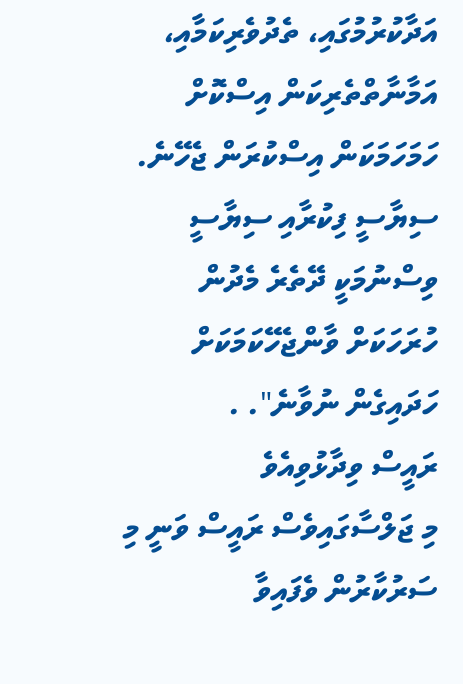އަދާކުރުމުގައި، ތެދުވެރިކަމާއި، އަމާނާތްތެރިކަން އިސްކޮށް ހަމަހަމަކަން އިސްކުރަން ޖެހޭނެ. ސިޔާސީ ފިކުރާއި ސިޔާސީ ވިސްނުމަކީ ދޭތެރެ މެދުން ހުރަހަކަށް ވާންޖެހޭކަމަކަށް ހަދައިގެން ނުވާނެ". .
ރައީސް ވިދާޅުވިއެވެ
މި ޖަލްސާގައިވެސް ރައީސް ވަނީ މި ސަރުކާރުން ވެފައިވާ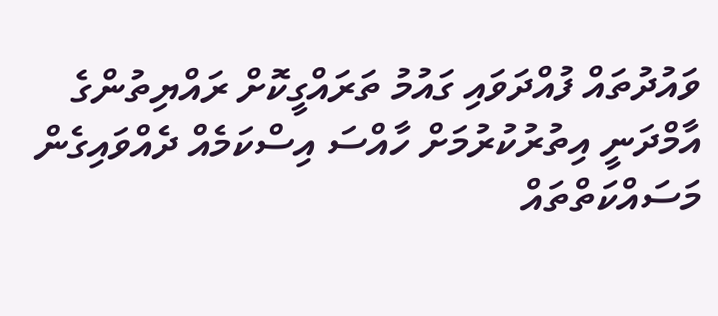ވައުދުތައް ފުއްދަވައި ގައުމު ތަރައްގީކޮށް ރައްޔިތުންގެ އާމްދަނީ އިތުރުކުރުމަށް ހާއްސަ އިސްކަމެއް ދެއްވައިގެން މަސައްކަތްތައް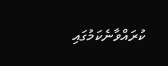ކުރައްވާނެކަމުގައި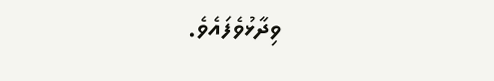ވިދާޅުވެފައެވެ.